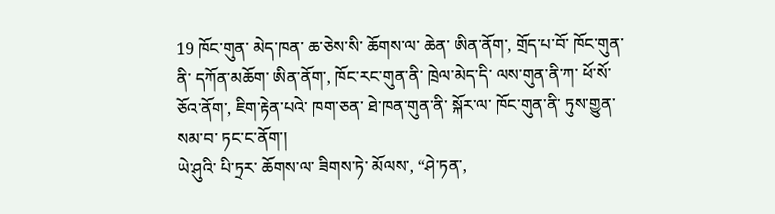19 ཁོང་གུན་ མེད་ཁན་ ཆ་ཅེས་སི་ ཆོགས་ལ་ ཆེན་ ཨིན་ནོག་, གྲོད་པ་བོ་ ཁོང་གུན་ནི་ དཀོན་མཆོག་ ཨིན་ནོག་, ཁོང་རང་གུན་ནི་ ཁྲེལ་མེད་དི་ ལས་གུན་ནི་ཀ་ ཕོ་སོ་ ཅོའ་ནོག་, ཇིག་རྟེན་པའེ་ ཁག་ཅན་ ཐེ་ཁན་གུན་ནི་ སྐོར་ལ་ ཁོང་གུན་ནི་ ཏུས་གྱུན་ སམ་བ་ ཏང་ང་ནོག་།
ཡེ་ཤུའི་ པི་ཏྲར་ ཆོགས་ལ་ ཟིགས་ཏེ་ མོལས་, “ཤེ་ཏན་,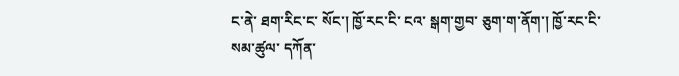ང་ནེ་ ཐག་རིང་ང་ སོང་། ཁྱོ་རང་ངི་ ངའ་ སྒག་གྱབ་ ཅུག་ག་ནོག་། ཁྱོ་རང་ངི་ སམ་ཚུལ་ དཀོན་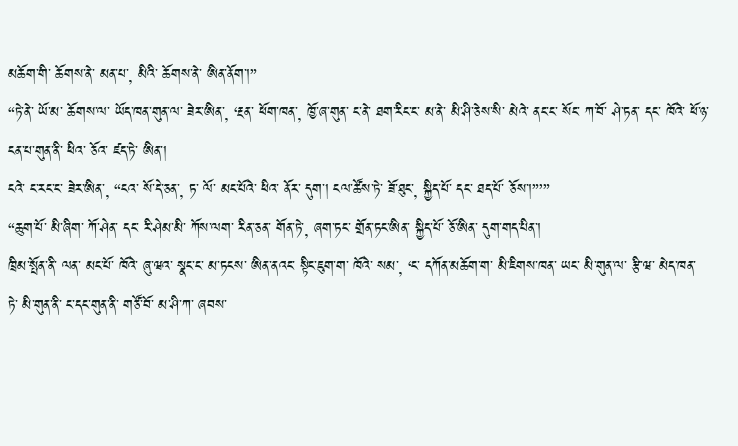མཆོག་གི་ ཆོགས་ནེ་ མན་པ་, མིའི་ ཆོགས་ནེ་ ཨིན་ནོག་།”
“ཏེ་ནེ་ ཡོ་མ་ ཆོགས་ལ་ ཡོད་ཁན་གུན་ལ་ ཟེར་ཨིན་, ‘རྔན་ ཕོག་ཁན་, ཁྱོ་ཞ་གུན་ ང་ནེ་ ཐག་རིང་ང་ མ་ནེ་ མི་ཤི་ཅེས་སི་ མེའེ་ ནང་ང་ སོང་ ཀ་བོ་ ཤེ་ཏན་ དང་ ཁོའེ་ ཕོ་ཉ་ ངན་པ་གུན་ནི་ ཕིའ་ ཅོའ་ ཛད་ཏེ་ ཨིན་།
ངའེ་ ང་རང་ང་ ཟེར་ཨིན་, “ངའ་ སོ་དེ་ཅན་, ཏ་ ལོ་ མང་པོའེ་ ཕིའ་ ནོར་ དུག་། ངལ་ཚོས་ཏེ་ ཟོ་ཐུང་, སྐྱིད་པོ་ དང་ ཐད་པོ་ ཅོས་།”’”
“ཆུག་པོ་ མི་ཞིག་ ཀོ་ཤེན་ དང་ རི་ཤེམ་མི་ ཀོས་ལག་ རིན་ཅན་ གོན་ཏེ་, ཞག་ཏང་ གྲོན་ཏང་ཨིན་ སྐྱིད་པོ་ ཅོ་ཨིན་ དུག་གད་པིན་།
ཁྲིམ་སྤོན་ནི་ ལན་ མང་པོ་ ཁོའེ་ ཞུ་ཝའ་ སྣང་ང་ མ་ཏངས་ ཨིན་ནའང་ སྟིང་ཇུག་ག་ ཁོའེ་ སམ་, ‘ང་ དཀོན་མཆོག་ག་ མི་ཇིགས་ཁན་ ཡང་ མི་གུན་ལ་ རྩི་ཝ་ མེད་ཁན་
ཏེ་ མི་གུན་ནི་ ང་དང་གུན་ནི་ གཙོ་བོ་ མ་ཤི་ཀ་ ཞབས་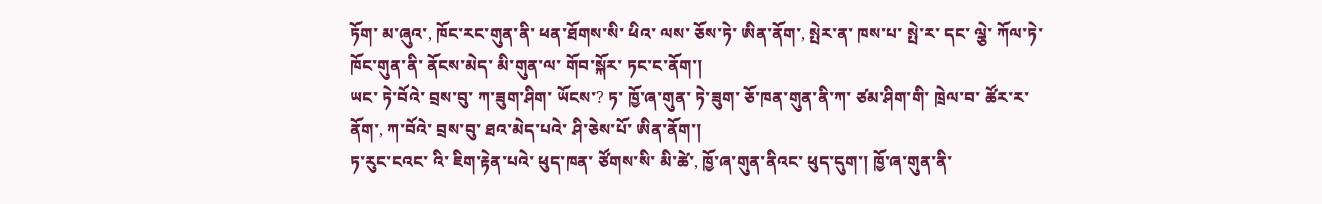ཏོག་ མ་ཞུའ་, ཁོང་རང་གུན་ནི་ ཕན་ཐོགས་སི་ ཕིའ་ ལས་ ཅོས་ཏེ་ ཨིན་ནོག་, སྤེར་ན་ ཁས་པ་ སྤེ་ར་ དང་ ལྕེ་ ཀོལ་ཏེ་ ཁོང་གུན་ནི་ ནོངས་མེད་ མི་གུན་ལ་ གོབ་སྐོར་ ཏང་ང་ནོག་།
ཡང་ ཏེ་བོའེ་ བྲས་བུ་ ཀ་ཟུག་ཤིག་ ཡོངས་? ཏ་ ཁྱོ་ཞ་གུན་ ཏེ་ཟུག་ ཅོ་ཁན་གུན་ནི་ཀ་ ཙམ་ཤིག་གི་ ཁྲེལ་བ་ ཚོར་ར་ནོག་, ཀ་བོའེ་ བྲས་བུ་ ཐའ་མེད་པའེ་ ཤི་ཅེས་པོ་ ཨིན་ནོག་།
ཏ་རུང་ངའང་ འི་ ཇིག་རྟེན་པའེ་ ཕུད་ཁན་ ཙོགས་སི་ མི་ཚེ་, ཁྱོ་ཞ་གུན་ནིའང་ ཕུད་དུག་། ཁྱོ་ཞ་གུན་ནི་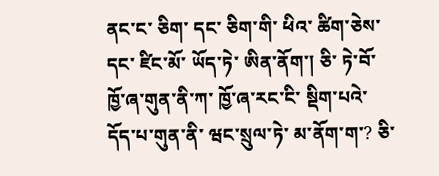ནང་ང་ ཅིག་ དང་ ཅིག་གི་ ཕིའ་ ཚིག་ཅེས་ དང་ ཛིང་མོ་ ཡོད་ཏེ་ ཨིན་ནོག་། ཅི་ ཏེ་བོ་ ཁྱོ་ཞ་གུན་ནི་ཀ་ ཁྱོ་ཞ་རང་ངི་ སྡིག་པའེ་ དོད་པ་གུན་ནི་ ཝང་སྲུལ་ཏེ་ མ་ནོག་ག་? ཅི་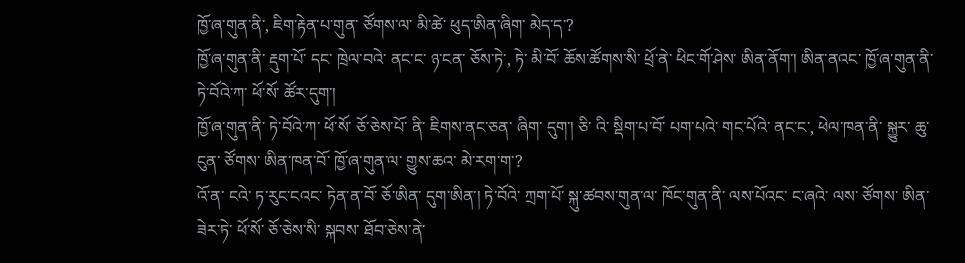ཁྱོ་ཞ་གུན་ནི་, ཇིག་རྟེན་པ་གུན་ ཙོགས་ལ་ མི་ཚེ་ ཕུད་ཨིན་ཞིག་ མེད་ད་?
ཁྱོ་ཞ་གུན་ནི་ རྡུག་པོ་ དང་ ཁྲེལ་བའེ་ ནང་ང་ ཉ་ངན་ ཅོས་ཏེ་, ཏེ་ མི་བོ་ ཆོས་ཚོགས་སི་ ཕྲོ་ནེ་ ཕིང་གོ་ཤེས་ ཨིན་ནོག་། ཨིན་ནའང་ ཁྱོ་ཞ་གུན་ནི་ ཏེ་བོའེ་ཀ་ ཕོ་སོ་ ཚོར་དུག་།
ཁྱོ་ཞ་གུན་ནི་ ཏེ་བོའེ་ཀ་ ཕོ་སོ་ ཅོ་ཅེས་པོ་ ནི་ ཇིགས་ནང་ཅན་ ཞིག་ དུག་། ཅི་ འི་ སྡིག་པ་བོ་ པག་པའེ་ གང་པོའེ་ ནང་ང་, ཕེལ་ཁན་ནི་ སྐྱུར་ ཆུ་ངུན་ ཙོགས་ ཨིན་ཁན་བོ་ ཁྱོ་ཞ་གུན་ལ་ གྱུས་ཆའ་ མེ་རག་ག་?
འོ་ན་ ངའེ་ ཏ་རུང་ངའང་ ཏེན་ན་བོ་ ཅོ་ཨིན་ དུག་ཨིན་། ཏེ་བོའེ་ ཀྲག་པོ་ སྐུ་ཚབས་གུན་ལ་ ཁོང་གུན་ནི་ ལས་པོའང་ ང་ཞའེ་ ལས་ ཙོགས་ ཨིན་ ཟེར་ཏེ་ ཕོ་སོ་ ཅོ་ཅེས་སི་ སྐབས་ ཐོབ་ཅེས་ནེ་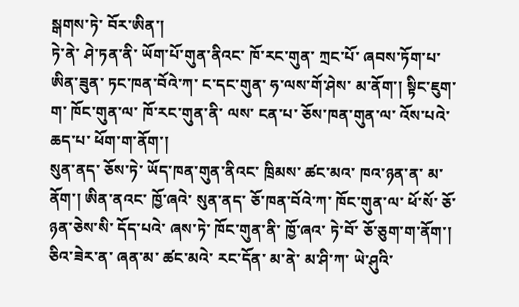སྒགས་ཏེ་ བོར་ཨིན་།
ཏེ་ནེ་ ཤེ་ཏན་ནི་ ཡོག་པོ་གུན་ནིའང་ ཁོ་རང་གུན་ ཀྲང་པོ་ ཞབས་ཏོག་པ་ ཨིན་ཟུན་ ཏང་ཁན་བོའེ་ཀ་ ང་དང་གུན་ ཧ་ལས་གོ་ཤེས་ མ་ནོག་། སྟིང་ཇུག་ག་ ཁོང་གུན་ལ་ ཁོ་རང་གུན་ནི་ ལས་ ངན་པ་ ཅོས་ཁན་གུན་ལ་ འོས་པའེ་ ཆད་པ་ ཕོག་ག་ནོག་།
སུན་ནད་ ཅོས་ཏེ་ ཡོད་ཁན་གུན་ནིའང་ ཁྲིམས་ ཚང་མའ་ ཁའ་ཉན་ན་ མ་ནོག་། ཨིན་ནའང་ ཁྱོ་ཞའེ་ སུན་ནད་ ཅོ་ཁན་བོའེ་ཀ་ ཁོང་གུན་ལ་ ཕོ་སོ་ ཅོ་ཉན་ཅེས་སི་ དོད་པའེ་ ཞས་ཏེ་ ཁོང་གུན་ནི་ ཁྱོ་ཞའ་ ཏེ་བོ་ ཅོ་ཅུག་ག་ནོག་།
ཅིའ་ཟེར་ན་ ཞན་མ་ ཚང་མའེ་ རང་དོན་ མ་ནེ་ མ་ཤི་ཀ་ ཡེ་ཤུའི་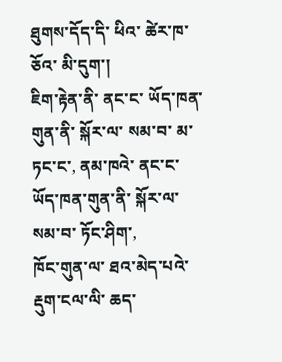ཐུགས་དོད་དི་ ཕིའ་ ཚེར་ཁ་ ཅོའ་ མི་དུག་།
ཇིག་རྟེན་ནི་ ནང་ང་ ཡོད་ཁན་གུན་ནི་ སྐོར་ལ་ སམ་བ་ མ་ཏང་ང་, ནམ་ཁའེ་ ནང་ང་ ཡོད་ཁན་གུན་ནི་ སྐོར་ལ་ སམ་བ་ ཏོང་ཤིག་,
ཁོང་གུན་ལ་ ཐའ་མེད་པའེ་ རྡུག་ངལ་ལི་ ཆད་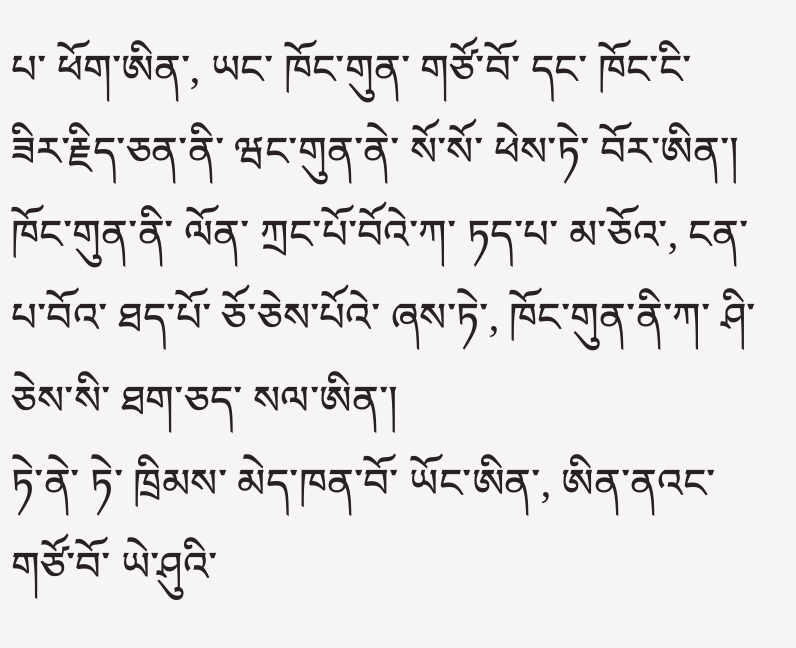པ་ ཕོག་ཨིན་, ཡང་ ཁོང་གུན་ གཙོ་བོ་ དང་ ཁོང་ངི་ ཟིར་རྗིད་ཅན་ནི་ ཝང་གུན་ནེ་ སོ་སོ་ ཕེས་ཏེ་ བོར་ཨིན་།
ཁོང་གུན་ནི་ ལོན་ ཀྲང་པོ་བོའེ་ཀ་ ཏད་པ་ མ་ཅོའ་, ངན་པ་བོའ་ ཐད་པོ་ ཅོ་ཅེས་པོའེ་ ཞས་ཏེ་, ཁོང་གུན་ནི་ཀ་ ཤི་ཅེས་སི་ ཐག་ཅད་ སལ་ཨིན་།
ཏེ་ནེ་ ཏེ་ ཁྲིམས་ མེད་ཁན་བོ་ ཡོང་ཨིན་, ཨིན་ནའང་ གཙོ་བོ་ ཡེ་ཤུའི་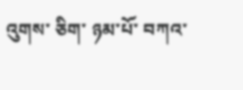འུགས་ ཅིག་ ཉམ་པོ་ བཀའ་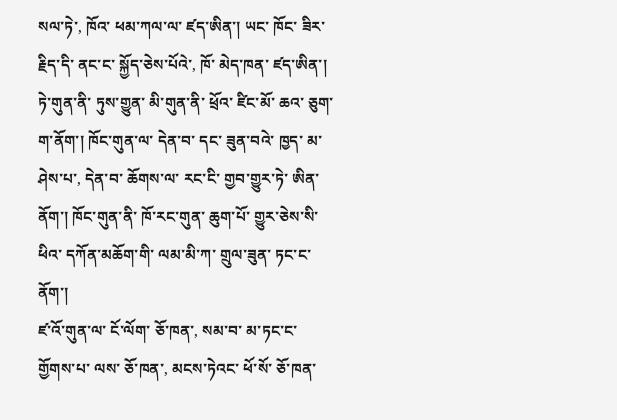སལ་ཏེ་, ཁོའ་ ཕམ་ཀལ་ལ་ ཛད་ཨིན་། ཡང་ ཁོང་ ཟིར་རྗིད་དི་ ནང་ང་ སྐྱོད་ཅེས་པོའེ་, ཁོ་ མེད་ཁན་ ཛད་ཨིན་།
ཏེ་གུན་ནི་ ཏུས་གྱུན་ མི་གུན་ནི་ ཕྲོའ་ ཛིང་མོ་ ཆའ་ ཅུག་ག་ནོག་། ཁོང་གུན་ལ་ དེན་བ་ དང་ ཟུན་བའེ་ ཁྱད་ མ་ཤེས་པ་, དེན་བ་ ཆོགས་ལ་ རང་ངི་ གྱབ་གྱུར་ཏེ་ ཨིན་ནོག་། ཁོང་གུན་ནི་ ཁོ་རང་གུན་ ཆུག་པོ་ གྱུར་ཅེས་སི་ ཕིའ་ དཀོན་མཆོག་གི་ ལམ་མི་ཀ་ གྲུལ་ཟུན་ ཏང་ང་ནོག་།
ཛ་འོ་གུན་ལ་ ངོ་ལོག་ ཅོ་ཁན་, སམ་བ་ མ་ཏང་ང་ གྱོགས་པ་ ལས་ ཅོ་ཁན་, མངས་ཏེའང་ ཕོ་སོ་ ཅོ་ཁན་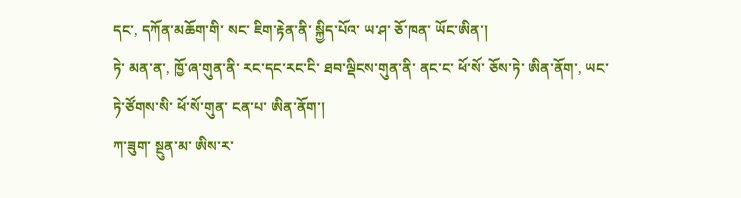དང་, དཀོན་མཆོག་གི་ སང་ ཇིག་རྟེན་ནི་ སྐྱིད་པོའ་ ཡ་ཤ་ ཅོ་ཁན་ ཡོང་ཨིན་།
ཏེ་ མན་ན་, ཁྱོ་ཞ་གུན་ནི་ རང་དང་རང་ངི་ ཐབ་ལྡིངས་གུན་ནི་ ནང་ང་ ཕོ་སོ་ ཅོས་ཏེ་ ཨིན་ནོག་, ཡང་ ཏེ་ཙོགས་སི་ ཕོ་སོ་གུན་ ངན་པ་ ཨིན་ནོག་།
ཀ་ཟུག་ སྔུན་མ་ ཨིས་ར་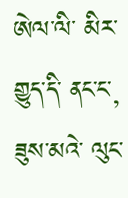ཨེལ་ལི་ མིར་གྱུད་དི་ ནང་ང་, ཟུས་མའེ་ ལུང་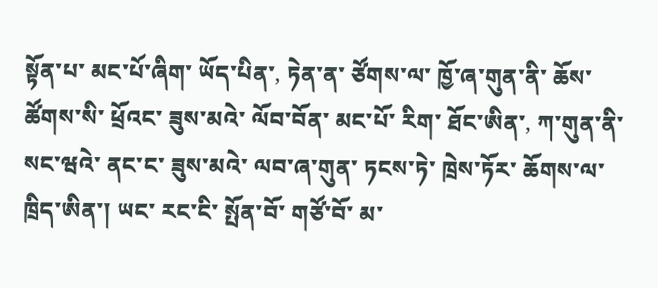སྟོན་པ་ མང་པོ་ཞིག་ ཡོད་པིན་, ཏེན་ན་ ཙོགས་ལ་ ཁྱོ་ཞ་གུན་ནི་ ཆོས་ཚོགས་སི་ ཕྲོའང་ ཟུས་མའེ་ ལོབ་བོན་ མང་པོ་ རིག་ ཐོང་ཨིན་, ཀ་གུན་ནི་ སང་ཝའེ་ ནང་ང་ ཟུས་མའེ་ ལབ་ཞ་གུན་ ཏངས་ཏེ་ ཁྲེས་ཏོར་ ཆོགས་ལ་ ཁྲིད་ཨིན་། ཡང་ རང་ངི་ སྤོན་བོ་ གཙོ་བོ་ མ་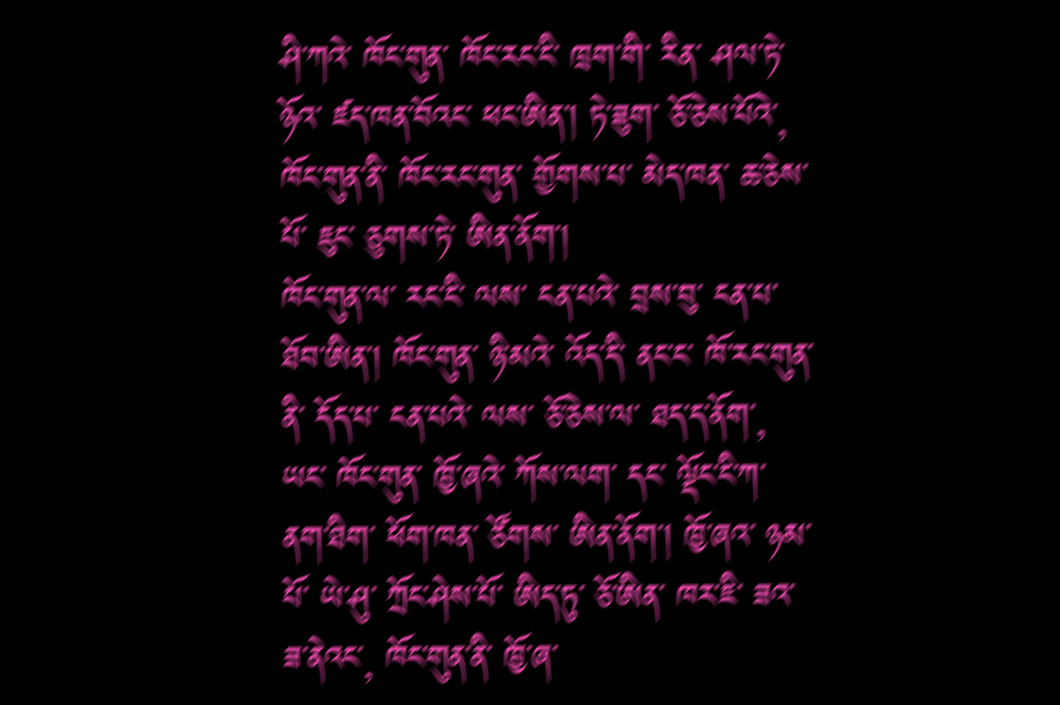ཤི་ཀའེ་ ཁོང་གུན་ ཁོང་རང་ངི་ ཁྲག་གི་ རིན་ ཤལ་ཏེ་ ཉོའ་ ཛད་ཁན་བོའང་ ཕང་ཨིན་། ཏེ་ཟུག་ ཅོ་ཅེས་པོའེ་, ཁོང་གུན་ནི་ ཁོང་རང་གུན་ གྱོགས་པ་ མེད་ཁན་ ཆ་ཅེས་པོ་ ཇུང་ ཅུགས་ཏེ་ ཨིན་ནོག་།
ཁོང་གུན་ལ་ རང་ངི་ ལས་ ངན་པའེ་ བྲས་བུ་ ངན་པ་ ཐོབ་ཨིན་། ཁོང་གུན་ ཉི་མའེ་ འོད་དི་ ནང་ང་ ཁོ་རང་གུན་ནི་ དོད་པ་ ངན་པའེ་ ལས་ ཅོ་ཅེས་ལ་ ཐད་ད་ནོག་, ཡང་ ཁོང་གུན་ ཁྱོ་ཞའེ་ ཀོས་ལག་ དང་ ལྡོང་ངི་ཀ་ ནག་ཐིག་ ཕོག་ཁན་ ཙོགས་ ཨིན་ནོག་། ཁྱོ་ཞའ་ ཉམ་པོ་ ཡེ་ཤུ་ ཀྲོང་ཤེས་པོ་ ཨིད་ཏུ་ ཅོ་ཨིན་ ཁར་ཇི་ ཟའ་ ཟ་ནེའང་, ཁོང་གུན་ནི་ ཁྱོ་ཞ་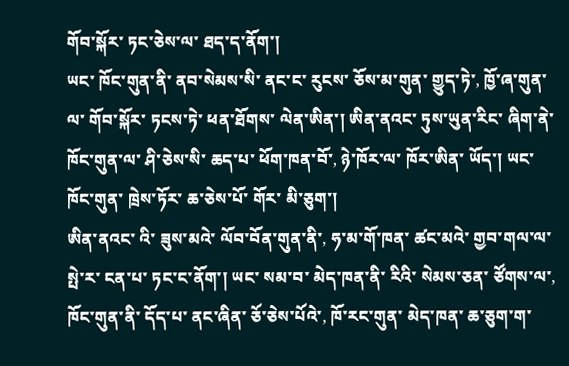གོབ་སྐོར་ ཏང་ཅེས་ལ་ ཐད་ད་ནོག་།
ཡང་ ཁོང་གུན་ནི་ ནབ་སེམས་སི་ ནང་ང་ རུངས་ ཅོས་མ་གུན་ གྱུད་ཏེ་, ཁྱོ་ཞ་གུན་ལ་ གོབ་སྐོར་ ཏངས་ཏེ་ ཕན་ཐོགས་ ལེན་ཨིན་། ཨིན་ནའང་ ཏུས་ཡུན་རིང་ ཞིག་ནེ་ ཁོང་གུན་ལ་ ཤི་ཅེས་སི་ ཆད་པ་ ཕོག་ཁན་བོ་, ཉེ་ཁོར་ལ་ ཁོར་ཨིན་ ཡོད་། ཡང་ ཁོང་གུན་ ཁྲེས་ཏོར་ ཆ་ཅེས་པོ་ གོར་ མི་ཅུག་།
ཨིན་ནའང་ འི་ ཟུས་མའེ་ ལོབ་བོན་གུན་ནི་, ཧ་མ་གོ་ཁན་ ཚང་མའེ་ གྱབ་གལ་ལ་ སྤེ་ར་ ངན་པ་ ཏང་ང་ནོག་། ཡང་ སམ་བ་ མེད་ཁན་ནི་ རིའི་ སེམས་ཅན་ ཙོགས་ལ་, ཁོང་གུན་ནི་ དོད་པ་ ནང་ཞིན་ ཅོ་ཅེས་པོའེ་, ཁོ་རང་གུན་ མེད་ཁན་ ཆ་ཅུག་ག་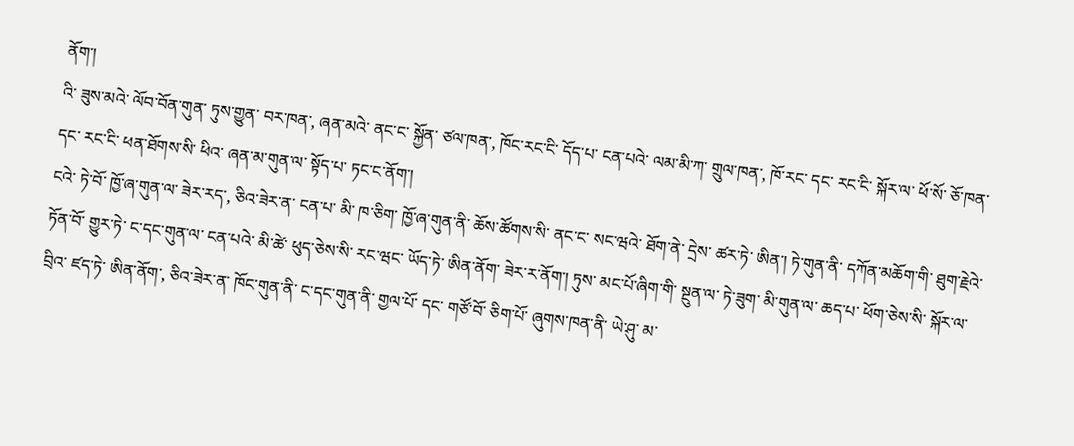ནོག་།
འི་ ཟུས་མའེ་ ལོབ་བོན་གུན་ ཏུས་གྱུན་ བར་ཁན་, ཞན་མའེ་ ནང་ང་ སྐྱོན་ ཙལ་ཁན་, ཁོང་རང་ངི་ དོད་པ་ ངན་པའེ་ ལམ་མི་ཀ་ གྲུལ་ཁན་, ཁོ་རང་ དང་ རང་ངི་ སྐོར་ལ་ ཕོ་སོ་ ཅོ་ཁན་ དང་ རང་ངི་ ཕན་ཐོགས་སི་ ཕིའ་ ཞན་མ་གུན་ལ་ སྟོད་པ་ ཏང་ང་ནོག་།
ངའེ་ ཏེ་བོ་ ཁྱོ་ཞ་གུན་ལ་ ཟེར་རད་, ཅིའ་ཟེར་ན་ ངན་པ་ མི་ ཁ་ཅིག་ ཁྱོ་ཞ་གུན་ནི་ ཆོས་ཚོགས་སི་ ནང་ང་ སང་ཝའེ་ ཐོག་ནེ་ དྲེས་ ཚར་ཏེ་ ཨིན་། ཏེ་གུན་ནི་ དཀོན་མཆོག་གི་ ཐུག་རྗེའེ་ ཏོན་བོ་ གྱུར་ཏེ་ ང་དང་གུན་ལ་ ངན་པའེ་ མི་ཚེ་ ཕུད་ཅེས་སི་ རང་ཝང་ ཡོད་ཏེ་ ཨིན་ནོག་ ཟེར་ར་ནོག་། ཏུས་ མང་པོ་ཞིག་གི་ སྔུན་ལ་ ཏེ་ཟུག་ མི་གུན་ལ་ ཆད་པ་ ཕོག་ཅེས་སི་ སྐོར་ལ་ བྲིའ་ ཛད་ཏེ་ ཨིན་ནོག་, ཅིའ་ཟེར་ན་ ཁོང་གུན་ནི་ ང་དང་གུན་ནི་ གྱལ་པོ་ དང་ གཙོ་བོ་ ཅིག་པོ་ ཞུགས་ཁན་ནི་ ཡེ་ཤུ་ མ་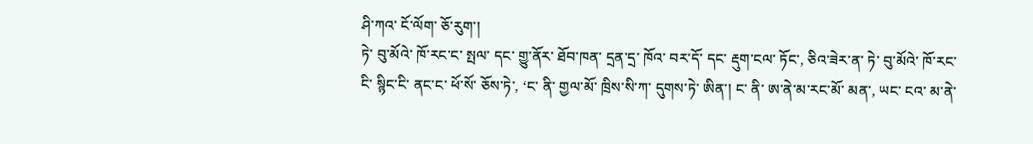ཤི་ཀའ་ ངོ་ལོག་ ཅོ་རུག་།
ཏེ་ བུ་མོའེ་ ཁོ་རང་ང་ སྤལ་ དང་ གྱུ་ནོར་ ཐོབ་ཁན་ དྲན་དྲ་ ཁོའ་ བར་དོ་ དང་ རྡུག་ངལ་ ཏོང་, ཅིའ་ཟེར་ན་ ཏེ་ བུ་མོའེ་ ཁོ་རང་ངི་ སྙིང་ངི་ ནང་ང་ ཕོ་སོ་ ཅོས་ཏེ་, ‘ང་ ནི་ གྱལ་མོ་ ཁྲིས་སི་ཀ་ དུགས་ཏེ་ ཨིན་། ང་ ནི་ ཨ་ནེ་མ་རང་མོ་ མན་, ཡང་ ངའ་ མ་ནེ་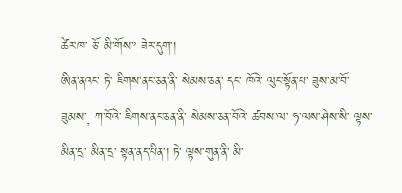ཚེར་ཁ་ ཅོ་ མི་གོས་’ ཟེར་དུག་།
ཨིན་ནའང་ ཏེ་ ཇིགས་ནང་ཅན་ནི་ སེམས་ཅན་ དང་ ཁོའེ་ ལུང་སྟོན་པ་ ཟུས་མ་བོ་ ཟུམས་, ཀ་བོའེ་ ཇིགས་ནང་ཅན་ནི་ སེམས་ཅན་བོའེ་ ཚབས་ལ་ ཧ་ལས་ཤེས་སི་ ལྟས་ མིན་དྲ་ མིན་དྲ་ སྟན་ནད་པིན་། ཏེ་ ལྟས་གུན་ནི་ མི་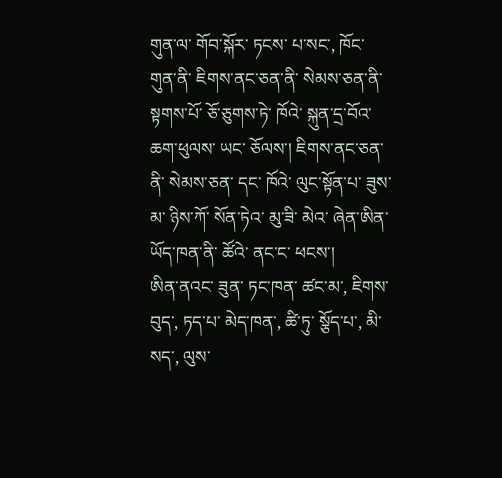གུན་ལ་ གོབ་སྐོར་ ཏངས་ པ་སང་, ཁོང་གུན་ནི་ ཇིགས་ནང་ཅན་ནི་ སེམས་ཅན་ནི་ སྟགས་པོ་ ཅོ་ཅུགས་ཏེ་ ཁོའེ་ སྐུན་དྲ་བོའ་ ཆག་ཕུལས་ ཡང་ ཅོལས་། ཇིགས་ནང་ཅན་ནི་ སེམས་ཅན་ དང་ ཁོའེ་ ལུང་སྟོན་པ་ ཟུས་མ་ ཉིས་ཀོ་ སོན་ཏེའ་ མུ་ཟི་ མེའ་ ཞེན་ཨིན་ ཡོད་ཁན་ནི་ ཚོའེ་ ནང་ང་ ཕངས་།
ཨིན་ནའང་ ཟུན་ ཏང་ཁན་ ཚང་མ་, ཇིགས་བུད་, ཏད་པ་ མེད་ཁན་, ཚི་ཏུ་ སྕོད་པ་, མི་སད་, ལུས་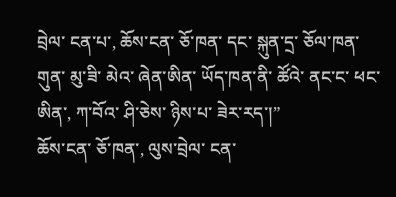བྲེལ་ ངན་པ་, ཆོས་ངན་ ཅོ་ཁན་ དང་ སྐུན་དྲ་ ཅོལ་ཁན་ གུན་ མུ་ཟི་ མེའ་ ཞེན་ཨིན་ ཡོད་ཁན་ནི་ ཚོའེ་ ནང་ང་ ཕང་ཨིན་, ཀ་བོའ་ ཤི་ཅེས་ ཉིས་པ་ ཟེར་རད་།”
ཆོས་ངན་ ཅོ་ཁན་, ལུས་བྲེལ་ ངན་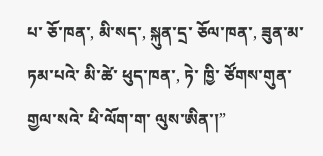པ་ ཅོ་ཁན་, མི་སད་, སྐུན་དྲ་ ཅོལ་ཁན་, ཟུན་མ་ ཏམ་པའེ་ མི་ཚེ་ ཕུད་ཁན་, ཏེ་ ཁྱི་ ཙོགས་གུན་ གྱལ་སའེ་ ཕི་ལོག་ག་ ལུས་ཨིན་།”